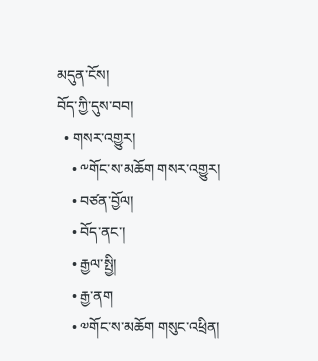མདུན་ངོས།
བོད་ཀྱི་དུས་བབ།
  • གསར་འགྱུར།
    • ༸གོང་ས་མཆོག གསར་འགྱུར།
    • བཙན་བྱོལ།
    • བོད་ནང་།
    • རྒྱལ་སྤྱི།
    • རྒྱ་ནག
    • ༧གོང་ས་མཆོག གསུང་འཕྲིན།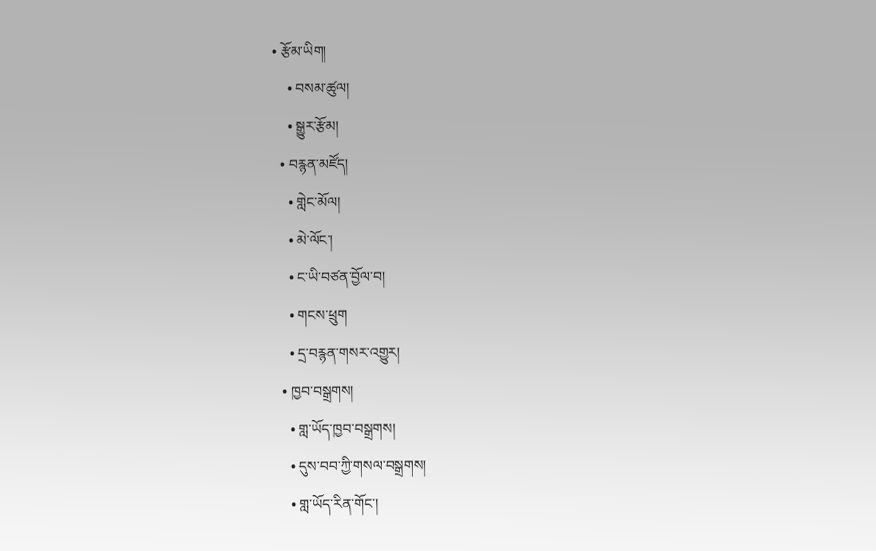• རྩོམ་ཡིག།
    • བསམ་ཚུལ།
    • སྒྱུར་རྩོམ།
  • བརྙན་མཛོད།
    • གླེང་མོལ།
    • མེ་ལོང་།
    • ང་ཡི་བཙན་བྱོལ་བ།
    • གངས་ཕྲུག
    • དྲ་བརྙན་གསར་འགྱུར།
  • ཁྱབ་བསྒྲགས།
    • གླ་ཡོད་ཁྱབ་བསྒྲགས།
    • དུས་བབ་ཀྱི་གསལ་བསྒྲགས།
    • གླ་ཡོད་རིན་གོང་།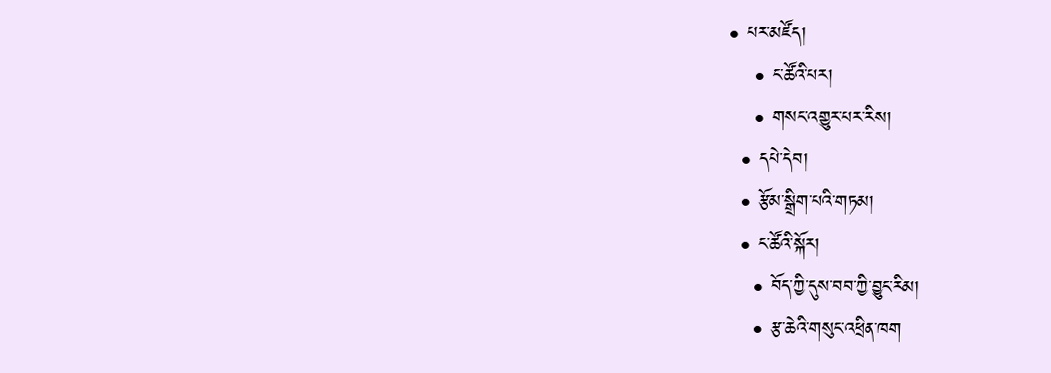• པར་མཛོད།
    • ང་ཚོའི་པར།
    • གསང་འགྱུར་པར་རིས།
  • དཔེ་དེབ།
  • རྩོམ་སྒྲིག་པའི་གཏམ།
  • ང་ཚོའི་སྐོར།
    • བོད་ཀྱི་དུས་བབ་ཀྱི་བྱུང་རིམ།
    • རྩ་ཆེའི་གསུང་འཕྲིན་ཁག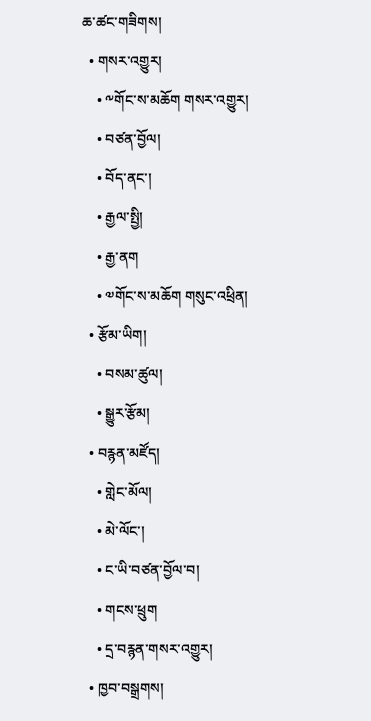ཆ་ཚང་གཟིགས།
  • གསར་འགྱུར།
    • ༸གོང་ས་མཆོག གསར་འགྱུར།
    • བཙན་བྱོལ།
    • བོད་ནང་།
    • རྒྱལ་སྤྱི།
    • རྒྱ་ནག
    • ༧གོང་ས་མཆོག གསུང་འཕྲིན།
  • རྩོམ་ཡིག།
    • བསམ་ཚུལ།
    • སྒྱུར་རྩོམ།
  • བརྙན་མཛོད།
    • གླེང་མོལ།
    • མེ་ལོང་།
    • ང་ཡི་བཙན་བྱོལ་བ།
    • གངས་ཕྲུག
    • དྲ་བརྙན་གསར་འགྱུར།
  • ཁྱབ་བསྒྲགས།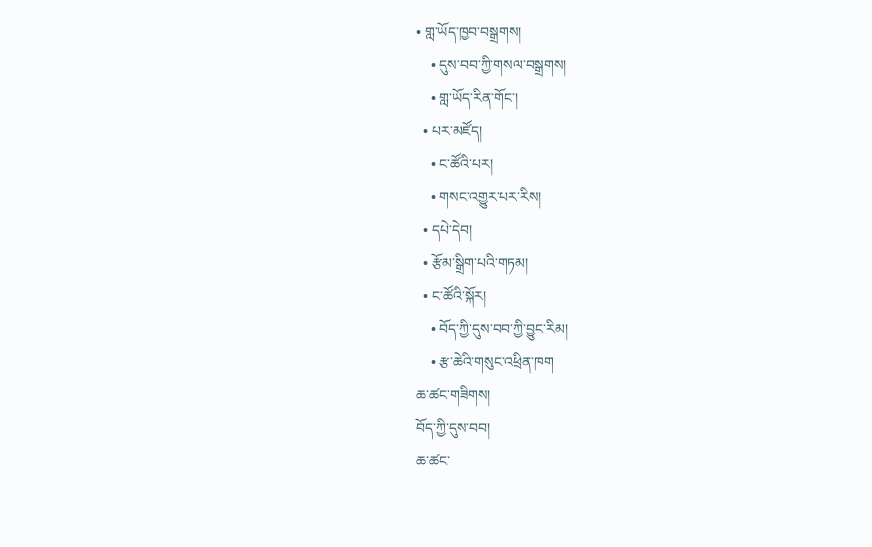• གླ་ཡོད་ཁྱབ་བསྒྲགས།
    • དུས་བབ་ཀྱི་གསལ་བསྒྲགས།
    • གླ་ཡོད་རིན་གོང་།
  • པར་མཛོད།
    • ང་ཚོའི་པར།
    • གསང་འགྱུར་པར་རིས།
  • དཔེ་དེབ།
  • རྩོམ་སྒྲིག་པའི་གཏམ།
  • ང་ཚོའི་སྐོར།
    • བོད་ཀྱི་དུས་བབ་ཀྱི་བྱུང་རིམ།
    • རྩ་ཆེའི་གསུང་འཕྲིན་ཁག
ཆ་ཚང་གཟིགས།
བོད་ཀྱི་དུས་བབ།
ཆ་ཚང་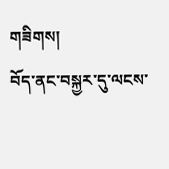གཟིགས།
བོད་ནང་བསྐྱར་དུ་ལངས་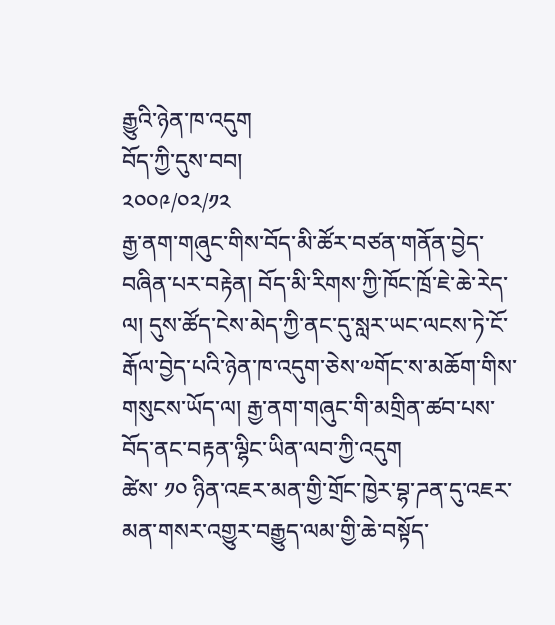རྒྱུའི་ཉེན་ཁ་འདུག
བོད་ཀྱི་དུས་བབ།
༢༠༠༩/༠༢/༡༢
རྒྱ་ནག་གཞུང་གིས་བོད་མི་ཚོར་བཙན་གནོན་བྱེད་བཞིན་པར་བརྟེན། བོད་མི་རིགས་ཀྱི་ཁོང་ཁྲོ་ཇེ་ཆེ་རེད་ལ། དུས་ཚོད་ངེས་མེད་ཀྱི་ནང་དུ་སླར་ཡང་ལངས་ཏེ་ངོ་རྒོལ་བྱེད་པའི་ཉེན་ཁ་འདུག་ཅེས་༧གོང་ས་མཆོག་གིས་གསུངས་ཡོད་ལ། རྒྱ་ནག་གཞུང་གི་མགྲིན་ཚབ་པས་བོད་ནང་བརྟན་ལྷིང་ཡིན་ལབ་ཀྱི་འདུག
ཚེས་ ༡༠ ཉིན་འཇར་མན་གྱི་གྲོང་ཁྱེར་བྷ་ཌན་དུ་འཇར་མན་གསར་འགྱུར་བརྒྱུད་ལམ་གྱི་ཆེ་བསྟོད་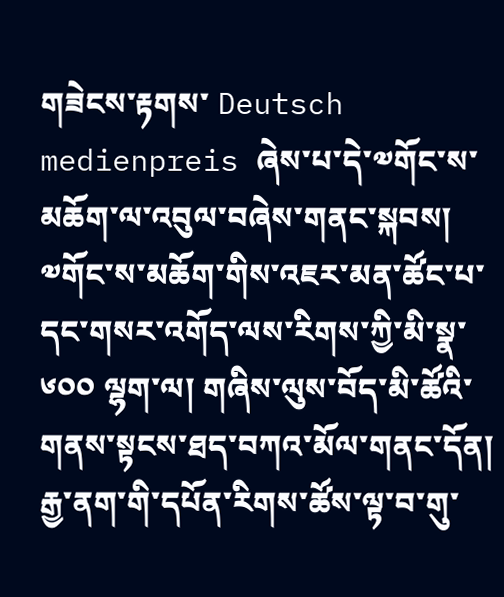གཟེངས་རྟགས་ Deutsch medienpreis ཞེས་པ་དེ་༧གོང་ས་མཆོག་ལ་འབུལ་བཞེས་གནང་སྐབས། ༧གོང་ས་མཆོག་གིས་འཇར་མན་ཚོང་པ་དང་གསར་འགོད་ལས་རིགས་ཀྱི་མི་སྣ་ ༦༠༠ ལྷག་ལ། གཞིས་ལུས་བོད་མི་ཚོའི་གནས་སྟངས་ཐད་བཀའ་མོལ་གནང་དོན། རྒྱ་ནག་གི་དཔོན་རིགས་ཚོས་ལྟ་བ་གུ་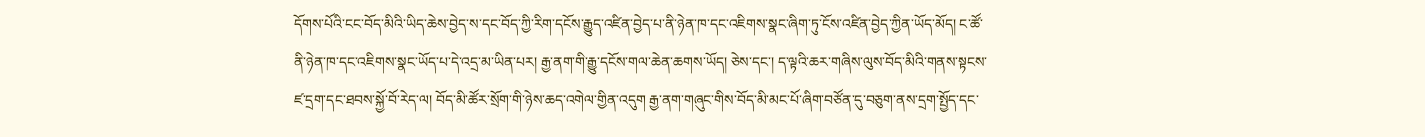དོགས་པོའི་ངང་བོད་མིའི་ཡིད་ཆེས་བྱེད་ས་དང་བོད་ཀྱི་རིག་དངོས་རྒྱུད་འཛིན་བྱེད་པ་ནི་ཉེན་ཁ་དང་འཇིགས་སྣང་ཞིག་ཏུ་ངོས་འཛིན་བྱེད་ཀྱིན་ཡོད་མོད། ང་ཚོ་ནི་ཉེན་ཁ་དང་འཇིགས་སྣང་ཡོད་པ་དེ་འདྲ་མ་ཡིན་པར། རྒྱ་ནག་གི་རྒྱུ་དངོས་གལ་ཆེན་ཆགས་ཡོད། ཅེས་དང་། ད་ལྟའི་ཆར་གཞིས་ལུས་བོད་མིའི་གནས་སྟངས་ཛ་དྲག་དང་ཐབས་སྐྱོ་བོ་རེད་ལ། བོད་མི་ཚོར་སྲོག་གི་ཉེས་ཆད་འགེལ་གྱིན་འདུག རྒྱ་ནག་གཞུང་གིས་བོད་མི་མང་པོ་ཞིག་བཙོན་དུ་བཅུག་ནས་དྲག་སྤྱོད་དང་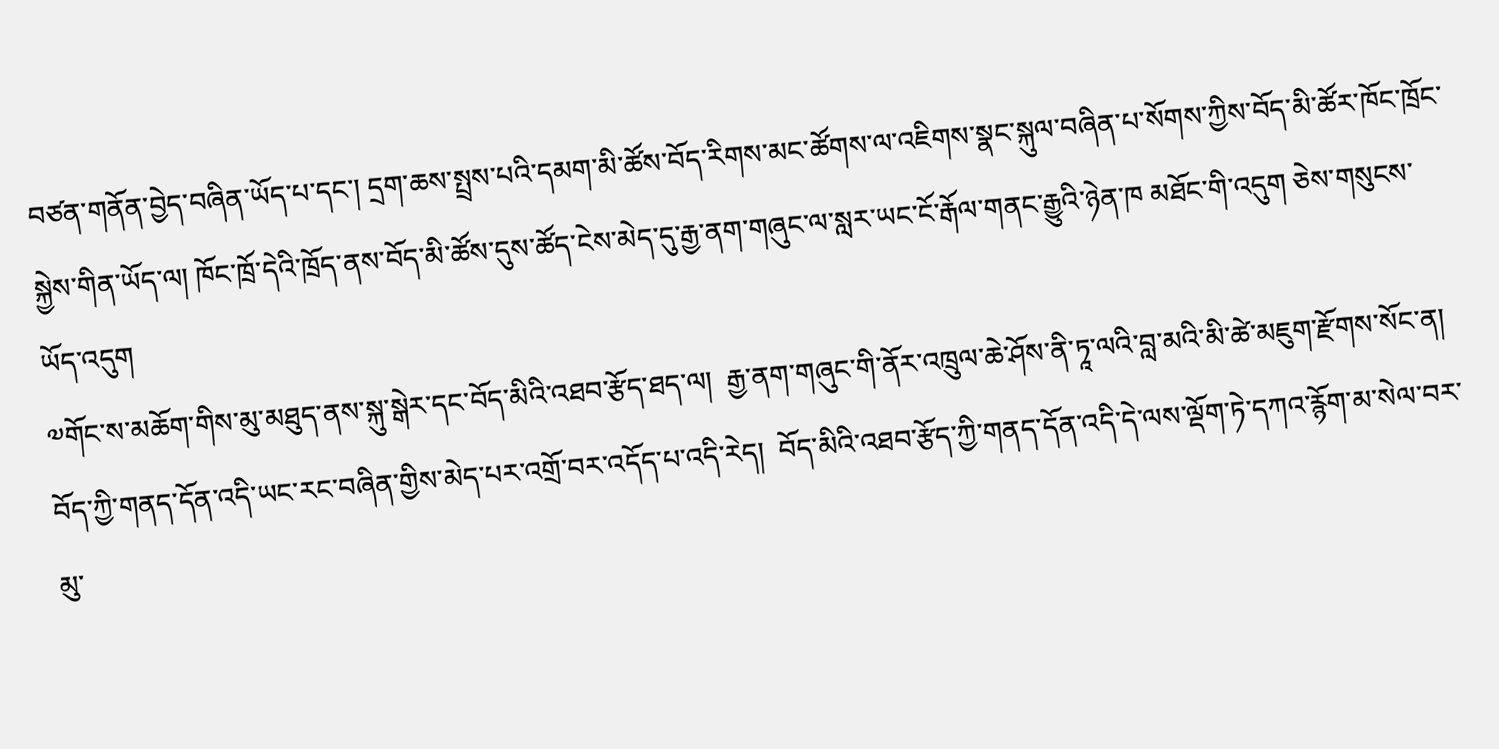བཙན་གནོན་བྱེད་བཞིན་ཡོད་པ་དང་། དྲག་ཆས་སྤྲས་པའི་དམག་མི་ཚོས་བོད་རིགས་མང་ཚོགས་ལ་འཇིགས་སྣང་སྐུལ་བཞིན་པ་སོགས་ཀྱིས་བོད་མི་ཚོར་ཁོང་ཁྲོང་སྐྱེས་གིན་ཡོད་ལ། ཁོང་ཁྲོ་དེའི་ཁྲོད་ནས་བོད་མི་ཚོས་དུས་ཚོད་ངེས་མེད་དུ་རྒྱ་ནག་གཞུང་ལ་སླར་ཡང་ངོ་རྒོལ་གནང་རྒྱུའི་ཉེན་ཁ མཐོང་གི་འདུག ཅེས་གསུངས་ཡོད་འདུག
༧གོང་ས་མཆོག་གིས་མུ་མཐུད་ནས་སྐུ་སྒེར་དང་བོད་མིའི་འཐབ་རྩོད་ཐད་ལ།  རྒྱ་ནག་གཞུང་གི་ནོར་འཁྲུལ་ཆེ་ཤོས་ནི་ཏཱ་ལའི་བླ་མའི་མི་ཚེ་མཇུག་རྫོགས་སོང་ན། བོད་ཀྱི་གནད་དོན་འདི་ཡང་རང་བཞིན་གྱིས་མེད་པར་འགྲོ་བར་འདོད་པ་འདི་རེད།  བོད་མིའི་འཐབ་རྩོད་ཀྱི་གནད་དོན་འདི་དེ་ལས་ལྡོག་ཏེ་དཀའ་རྙོག་མ་སེལ་བར་མུ་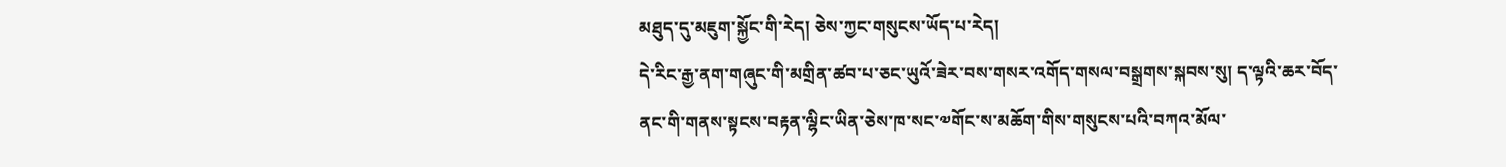མཐུད་དུ་མཇུག་སྐྱོང་གི་རེད། ཅེས་ཀྱང་གསུངས་ཡོད་པ་རེད།
དེ་རིང་རྒྱ་ནག་གཞུང་གི་མགྲིན་ཚབ་པ་ཅང་ཡུའོ་ཟེར་བས་གསར་འགོད་གསལ་བསྒྲགས་སྐབས་སུ། ད་ལྟའི་ཆར་བོད་ནང་གི་གནས་སྟངས་བརྟན་ལྷིང་ཡིན་ཅེས་ཁ་སང་༧གོང་ས་མཆོག་གིས་གསུངས་པའི་བཀའ་མོལ་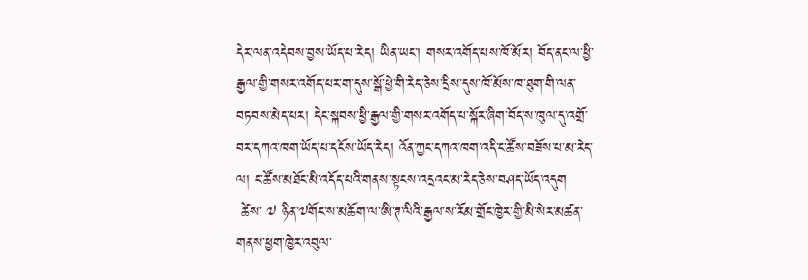དེར་ལན་འདེབས་བྱས་ཡོད་པ་རེད། ཡིན་ཡང་། གསར་འགོད་པས་ཁོ་མོར། བོད་ནང་ལ་ཕྱི་རྒྱལ་གྱི་གསར་འགོད་པར་ག་དུས་སྒོ་ཕྱེ་གི་རེད་ཅེས་དྲིས་དུས་ཁོ་མོས་ཁ་ཐུག་གི་ལན་བཏབས་མེད་པར། དེང་སྐབས་ཕྱི་རྒྱལ་གྱི་གསར་འགོད་པ་སྐོར་ཞིག་བོད་ས་ཁུལ་དུ་འགྲོ་བར་དཀའ་ཁག་ཡོད་པ་དངོས་ཡོད་རེད། འོན་ཀྱང་དཀའ་ཁག་འདི་ང་ཚོས་བཟོས་པ་མ་རེད་ལ། ང་ཚོས་མཐོང་མི་འདོད་པའི་གནས་སྟངས་འདྲའང་མ་རེད་ཅེས་བཤད་ཡོད་འདུག
 ཚེས་ ༧ ཉིན་༧གོང་ས་མཆོག་ལ་ཨི་ཊ་ལིའི་རྒྱལ་ས་རོམ་གྲོང་ཁྱེར་གྱི་མི་སེར་མཚན་གནས་ཕྱག་ཁྱེར་འབུལ་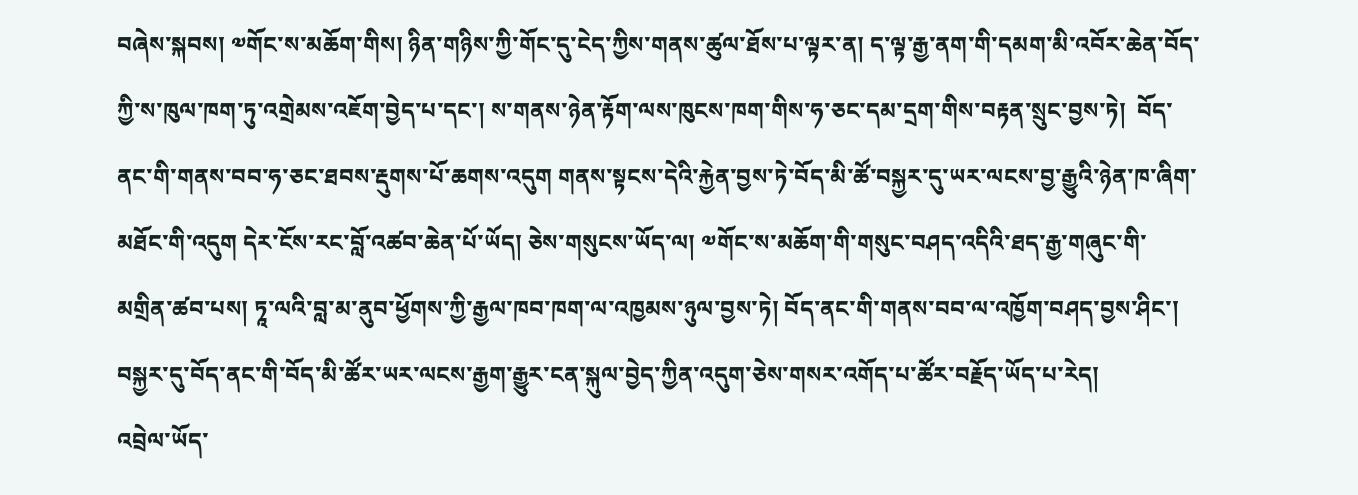བཞེས་སྐབས། ༧གོང་ས་མཆོག་གིས། ཉིན་གཉིས་ཀྱི་གོང་དུ་ངེད་ཀྱིས་གནས་ཚུལ་ཐོས་པ་ལྟར་ན། ད་ལྟ་རྒྱ་ནག་གི་དམག་མི་འབོར་ཆེན་བོད་ཀྱི་ས་ཁུལ་ཁག་ཏུ་འགྲེམས་འཇོག་བྱེད་པ་དང་། ས་གནས་ཉེན་རྟོག་ལས་ཁུངས་ཁག་གིས་ཧ་ཅང་དམ་དྲག་གིས་བརྟན་སྲུང་བྱས་ཏེ།  བོད་ནང་གི་གནས་བབ་ཧ་ཅང་ཐབས་རྡུགས་པོ་ཆགས་འདུག གནས་སྟངས་དེའི་རྐྱེན་བྱས་ཏེ་བོད་མི་ཚོ་བསྐྱར་དུ་ཡར་ལངས་བྱ་རྒྱུའི་ཉེན་ཁ་ཞིག་མཐོང་གི་འདུག དེར་ངོས་རང་བློ་འཚབ་ཆེན་པོ་ཡོད། ཅེས་གསུངས་ཡོད་ལ། ༧གོང་ས་མཆོག་གི་གསུང་བཤད་འདིའི་ཐད་རྒྱ་གཞུང་གི་མགྲིན་ཚབ་པས། ཏཱ་ལའི་བླ་མ་ནུབ་ཕྱོགས་ཀྱི་རྒྱལ་ཁབ་ཁག་ལ་འཁྱམས་ཉུལ་བྱས་ཏེ། བོད་ནང་གི་གནས་བབ་ལ་འཁྱོག་བཤད་བྱས་ཤིང་། བསྐྱར་དུ་བོད་ནང་གི་བོད་མི་ཚོར་ཡར་ལངས་རྒྱག་རྒྱུར་ངན་སྐུལ་བྱེད་ཀྱིན་འདུག་ཅེས་གསར་འགོད་པ་ཚོར་བརྗོད་ཡོད་པ་རེད།
འབྲེལ་ཡོད་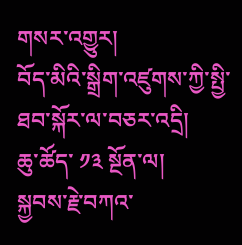གསར་འགྱུར།
བོད་མིའི་སྒྲིག་འཛུགས་ཀྱི་སྤྱི་ཐབ་སྐོར་ལ་བཅར་འདྲི།
ཆུ་ཚོད་ ༡༣ སྔོན་ལ།
སྐྱབས་རྗེ་བཀའ་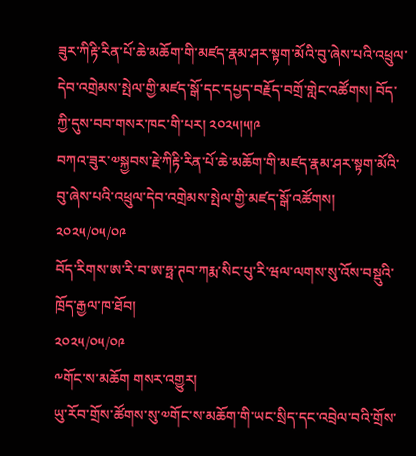ཟུར་ཀིརྟི་རིན་པོ་ཆེ་མཆོག་གི་མཛད་རྣམ་ཤར་སྟག་མོའི་བུ་ཞེས་པའི་འཕྲུལ་དེབ་འགྲེམས་སྤེལ་གྱི་མཛད་སྒོ་དང་དཔྱད་བརྗོད་བགྲོ་གླེང་འཚོགས། བོད་ཀྱི་དུས་བབ་གསར་ཁང་གི་པར། ༢༠༢༥།༥།༩
བཀའ་ཟུར་༧སྐྱབས་རྗེ་ཀིརྟི་རིན་པོ་ཆེ་མཆོག་གི་མཛད་རྣམ་ཤར་སྟག་མོའི་བུ་ཞེས་པའི་འཕྲུལ་དེབ་འགྲེམས་སྤེལ་གྱི་མཛད་སྒོ་འཚོགས།
༢༠༢༥/༠༥/༠༩
བོད་རིགས་ཨ་རི་བ་ཨ་ཧྥ་ཊབ་ཀརྨ་སིང་པུ་རི་ཝལ་ལགས་སུ་འོས་བསྡུའི་ཁྲོད་རྒྱལ་ཁ་ཐོབ།
༢༠༢༥/༠༥/༠༩
༸གོང་ས་མཆོག གསར་འགྱུར།
ཡུ་རོབ་གྲོས་ཚོགས་སུ་༧གོང་ས་མཆོག་གི་ཡང་སྲིད་དང་འབྲེལ་བའི་གྲོས་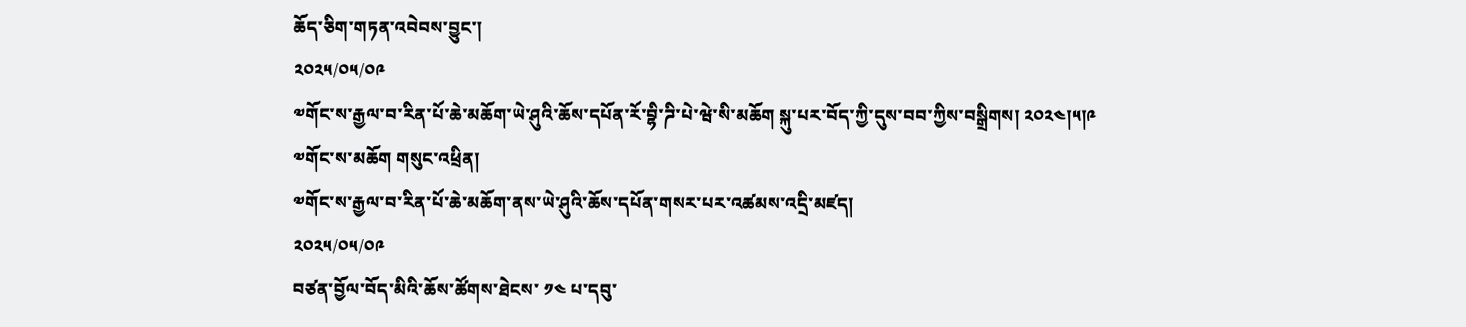ཆོད་ཅིག་གཏན་འབེབས་བྱུང་།
༢༠༢༥/༠༥/༠༩
༧གོང་ས་རྒྱལ་བ་རིན་པོ་ཆེ་མཆོག་ཡེ་ཤུའི་ཆོས་དཔོན་རོ་བྷི་ཌི་པེ་ཝེ་སི་མཆོག སྐུ་པར་བོད་ཀྱི་དུས་བབ་ཀྱིས་བསྒྲིགས། ༢༠༢༤།༥།༩
༧གོང་ས་མཆོག གསུང་འཕྲིན།
༧གོང་ས་རྒྱལ་བ་རིན་པོ་ཆེ་མཆོག་ནས་ཡེ་ཤུའི་ཆོས་དཔོན་གསར་པར་འཚམས་འདྲི་མཛད།
༢༠༢༥/༠༥/༠༩
བཙན་བྱོལ་བོད་མིའི་ཆོས་ཚོགས་ཐེངས་ ༡༤ པ་དབུ་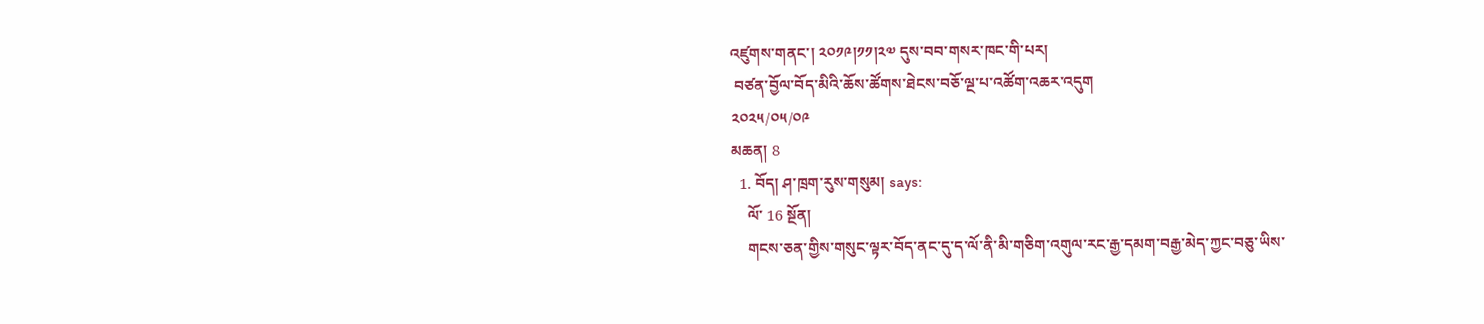འཛུགས་གནང་། ༢༠༡༩།༡༡།༢༧ དུས་བབ་གསར་ཁང་གི་པར།
 བཙན་བྱོལ་བོད་མིའི་ཆོས་ཚོགས་ཐེངས་བཅོ་ལྔ་པ་འཚོག་འཆར་འདུག
༢༠༢༥/༠༥/༠༩
མཆན། 8
  1. བོད། ཤ་ཁྲག་རུས་གསུམ། says:
    ལོ་ 16 སྔོན།
    གངས་ཅན་གྱིས་གསུང་ལྟར་བོད་ནང་དུ་ད་ལོ་ནི་མི་གཅིག་འགུལ་རང་རྒྱ་དམག་བརྒྱ་མེད་ཀྱང་བཅུ་ཡིས་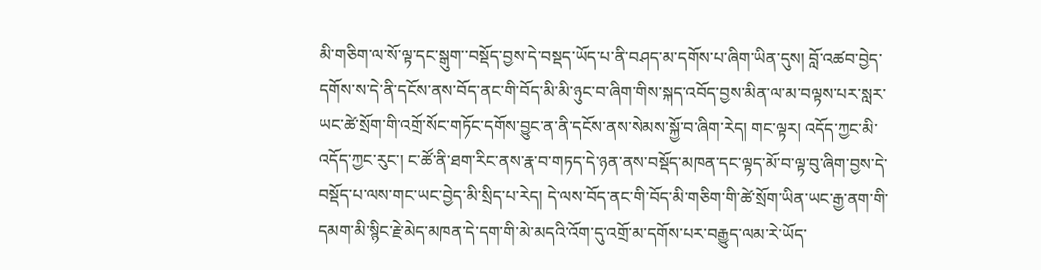མི་གཅིག་ལ་སོ་ལྟ་དང་སྒུག་་བསྡོད་བྱས་དེ་བསྡད་ཡོད་པ་ནི་བཤད་མ་དགོས་པ་ཞིག་ཡིན་དུས། བློ་འཚབ་བྱེད་དགོས་ས་དེ་ནི་དངོས་ནས་བོད་ནང་གི་བོད་མི་མི་ཉུང་བ་ཞིག་གིས་སྐད་འབོད་བྱས་མིན་ལ་མ་བལྟས་པར་སླར་ཡང་ཚེ་སྲོག་གི་འགྲོ་སོང་གཏོང་དགོས་བྱུང་ན་ནི་དངོས་ནས་སེམས་སྐྱོ་བ་ཞིག་རེད། གང་ལྟར། འདོད་ཀྱང་མི་འདོད་ཀྱང་རུང་། ང་ཚོ་ནི་ཐག་རིང་ནས་རྣ་བ་གཏད་དེ་ཉན་ནས་བསྡོད་མཁན་དང་ལྟད་མོ་བ་ལྟ་བུ་ཞིག་བྱས་དེ་བསྡོད་པ་ལས་གང་ཡང་བྱེད་མི་སྲིད་པ་རེད། དེ་ལས་བོད་ནང་གི་བོད་མི་གཅིག་གི་ཚེ་སྲོག་ཡིན་ཡང་རྒྱ་ནག་གི་དམག་མི་སྙིང་རྗེ་མེད་མཁན་དེ་དག་གི་མེ་མདའི་འོག་དུ་འགྲོ་མ་དགོས་པར་བརྒྱུད་ལམ་རེ་ཡོད་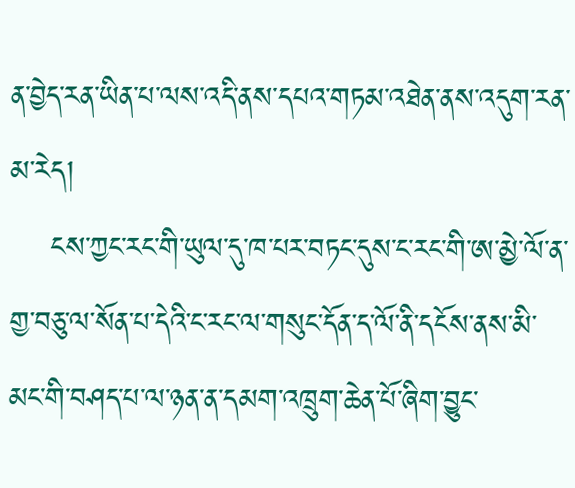ན་བྱེད་རན་ཡིན་པ་ལས་འདི་ནས་དཔའ་གཏམ་འཐེན་ནས་འདུག་རན་མ་རེད།
    ངས་ཀྱང་རང་གི་ཡུལ་དུ་ཁ་པར་བཏང་དུས་ང་རང་གི་ཨ་མྱེ་ལོ་ན་གྱ་བཅུ་ལ་སོན་པ་དེའི་ང་རང་ལ་གསུང་དོན་ད་ལོ་ནི་དངོས་ནས་མི་མང་གི་བཤད་པ་ལ་ཉན་ན་དམག་འཁྲུག་ཆེན་པོ་ཞིག་བྱུང་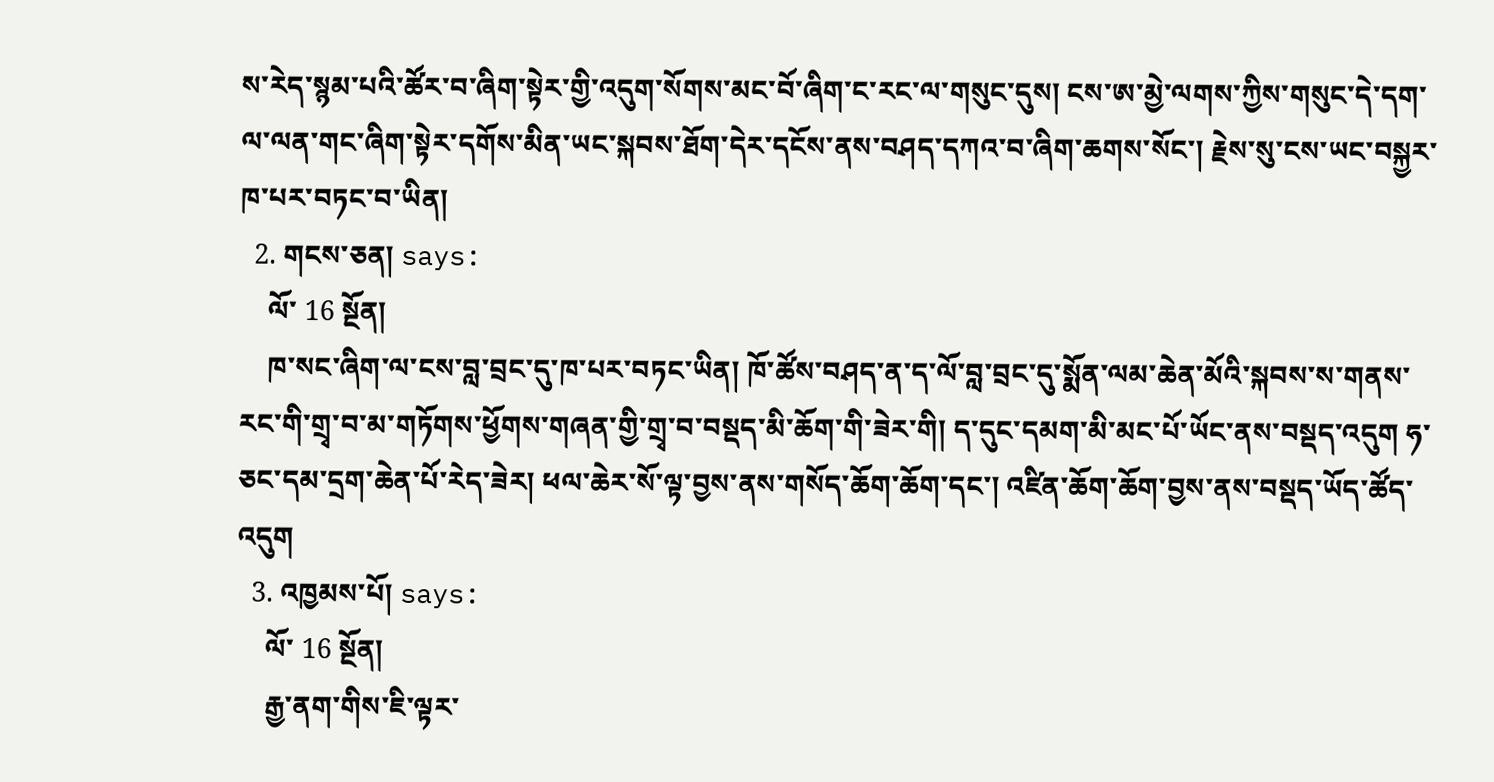ས་རེད་སྙམ་པའི་ཚོར་བ་ཞིག་སྟེར་གྱི་འདུག་སོགས་མང་བོ་ཞིག་ང་རང་ལ་གསུང་དུས། ངས་ཨ་མྱེ་ལགས་ཀྱིས་གསུང་དེ་དག་ལ་ལན་གང་ཞིག་སྟེར་དགོས་མིན་ཡང་སྐབས་ཐོག་དེར་དངོས་ནས་བཤད་དཀའ་བ་ཞིག་ཆགས་སོང་། རྗེས་སུ་ངས་ཡང་བསྐྱར་ཁ་པར་བཏང་བ་ཡིན།
  2. གངས་ཅན། says:
    ལོ་ 16 སྔོན།
    ཁ་སང་ཞིག་ལ་ངས་བླ་བྲང་དུ་ཁ་པར་བཏང་ཡིན། ཁོ་ཚོས་བཤད་ན་ད་ལོ་བླ་བྲང་དུ་སྨོན་ལམ་ཆེན་མོའི་སྐབས་ས་གནས་རང་གི་གྲྭ་བ་མ་གཏོགས་ཕྱོགས་གཞན་གྱི་གྲྭ་བ་བསྡད་མི་ཆོག་གི་ཟེར་གི། ད་དུང་དམག་མི་མང་པོ་ཡོང་ནས་བསྡད་འདུག ཧ་ཅང་དམ་དྲག་ཆེན་པོ་རེད་ཟེར། ཕལ་ཆེར་སོ་ལྟ་བྱས་ནས་གསོད་ཆོག་ཆོག་དང་། འཛིན་ཆོག་ཆོག་བྱས་ནས་བསྡད་ཡོད་ཚོད་འདུག
  3. འཁྱམས་པོ། says:
    ལོ་ 16 སྔོན།
    རྒྱ་ནག་གིས་ཇི་ལྟར་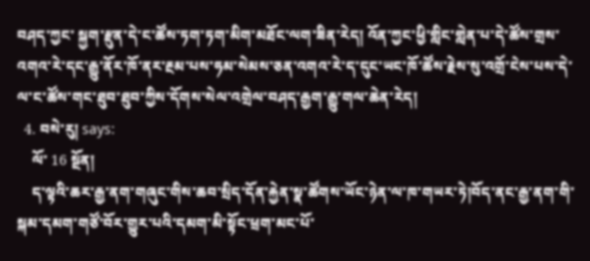བཤད་ཀྱང་ སྐྱག་རྫུན་དེ་ང་ཚོས་ཏག་ཏག་མིག་མཐོང་ལག་ཟིན་རེད། འོན་ཀྱང་ཕྱི་གླིང་གླེན་པ་དེ་ཚོས་གྲས་འགའ་རེ་དང་རྒྱུ་ནོར་ཁོ་ནར་རྔམ་པས་ཧམ་སེམས་ཅན་འགའ་རེ་ད་དུང་ཡང་ཁོ་ཚོས་རྗེས་སུ་འགྲོ་ངེས་པས་དེ་ལ་ང་ཚོས་གང་ཐུབ་ཐུབ་ཀྱིས་དོགས་སེལ་འགྲེལ་བཤད་རྒྱག་རྒྱུ་གལ་ཆེན་རེད།
  4. བསེ་རུ། says:
    ལོ་ 16 སྔོན།
    ད་ལྟའི་ཆར་རྒྱ་ནག་གཞུང་གིས་ཆབ་སྲིད་དོན་རྐྱེན་སྣ་ཚོགས་ཡོང་ཉེན་ལ་ཁ་གཡར་ཏེ།བོད་ནང་རྒྱ་ནག་གི་སྐམ་དམག་གཙོ་བོར་གྱུར་པའི་དམག་མི་སྟོང་ཕྲག་མང་པོ་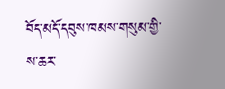བོད་མདོ་དབུས་ཁམས་གསུམ་གྱི་ས་ཆར་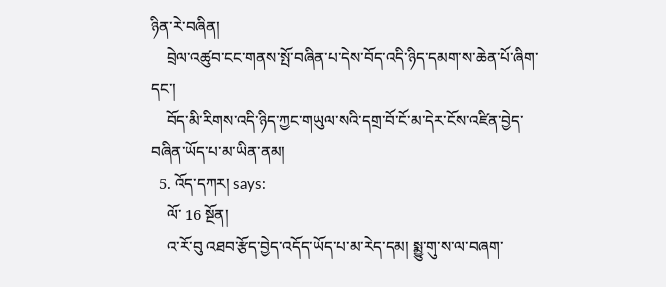ཉིན་རེ་བཞིན།
    བྲེལ་འཚུབ་ངང་གནས་སྤོ་བཞིན་པ་དེས་བོད་འདི་ཉིད་དམག་ས་ཆེན་པོ་ཞིག་དང་།
    བོད་མི་རིགས་འདི་ཉིད་ཀྱང་གཡུལ་སའི་དགྲ་བོ་ངོ་མ་དེར་ངོས་འཛིན་བྱེད་བཞིན་ཡོད་པ་མ་ཡིན་ནམ།
  5. འོད་དཀར། says:
    ལོ་ 16 སྔོན།
    འ་རོ་བུ འཐབ་རྩོད་བྱེད་འདོད་ཡོད་པ་མ་རེད་དམ། སྨྱུ་གུ་ས་ལ་བཞག་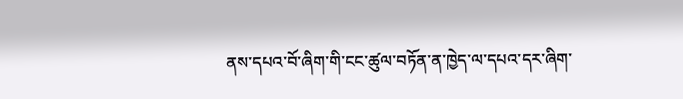ནས་དཔའ་བོ་ཞིག་གི་ངང་ཚུལ་བཏོན་ན་ཁྱེད་ལ་དཔའ་དར་ཞིག་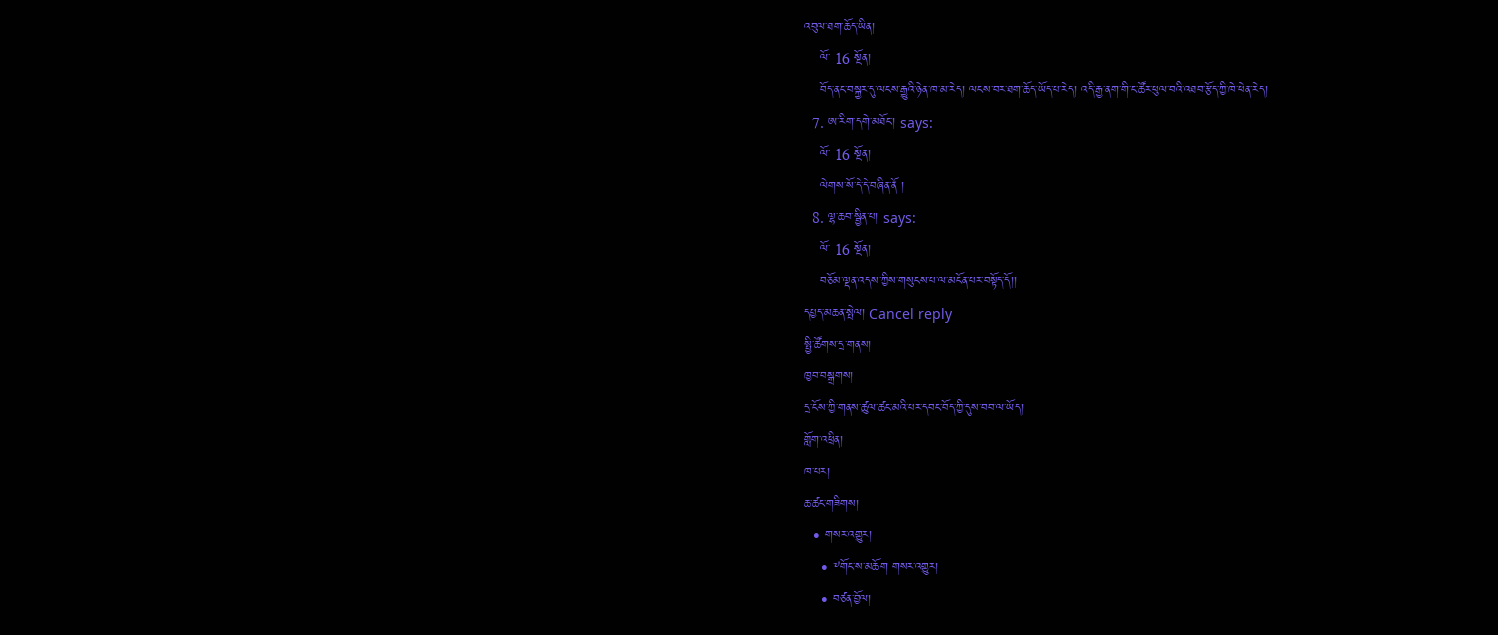འབུལ་ཐག་ཆོད་ཡིན།
    ལོ་ 16 སྔོན།
    བོད་ནང་བསྐྱར་དུ་ལངས་རྒྱུའི་ཉེན་ཁ་མ་རེད། ལངས་བར་ཐག་ཆོད་ཡོད་པ་རེད། འདི་རྒྱ་ནག་གི་ང་ཚོར་ཕུལ་བའི་འཐབ་རྩོད་ཀྱི་ཁེ་ཕེན་རེད།
  7. ཨ་རིག་དགེ་མཐོང་། says:
    ལོ་ 16 སྔོན།
    ལེགས་སོ་དེ་དེ་བཞིན་ནོ །
  8. ལྷ་ཆབ་སྦྱིན་པ། says:
    ལོ་ 16 སྔོན།
    བཅོམ་ལྡན་འདས་ཀྱིས་གསུངས་པ་ལ་མངོན་པར་བསྟོད་དོ།།
དཔྱད་མཆན་སྤེལ། Cancel reply
སྤྱི་ཚོགས་དྲ་གནས།
ཁྱབ་བསྒྲགས།
དྲ་ངོས་ཀྱི་གནས་ཚུལ་ཚང་མའི་པར་དབང་བོད་ཀྱི་དུས་བབ་ལ་ཡོད།
གློག་འཕྲིན།
ཁ་པར།
ཆ་ཚང་གཟིགས།
  • གསར་འགྱུར།
    • ༸གོང་ས་མཆོག གསར་འགྱུར།
    • བཙན་བྱོལ།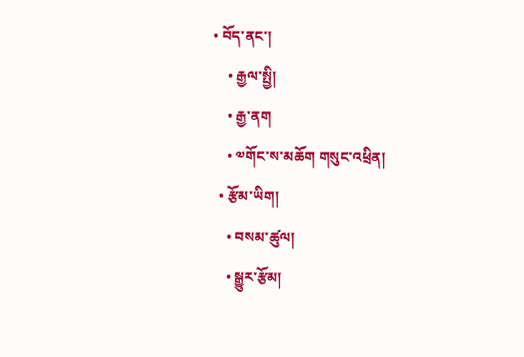• བོད་ནང་།
    • རྒྱལ་སྤྱི།
    • རྒྱ་ནག
    • ༧གོང་ས་མཆོག གསུང་འཕྲིན།
  • རྩོམ་ཡིག།
    • བསམ་ཚུལ།
    • སྒྱུར་རྩོམ།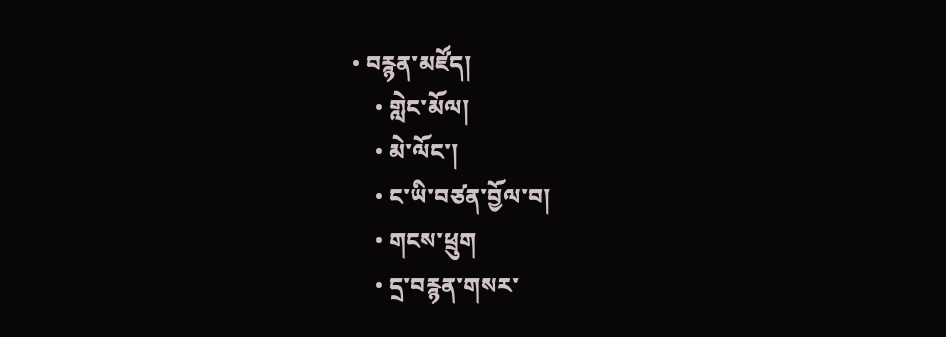• བརྙན་མཛོད།
    • གླེང་མོལ།
    • མེ་ལོང་།
    • ང་ཡི་བཙན་བྱོལ་བ།
    • གངས་ཕྲུག
    • དྲ་བརྙན་གསར་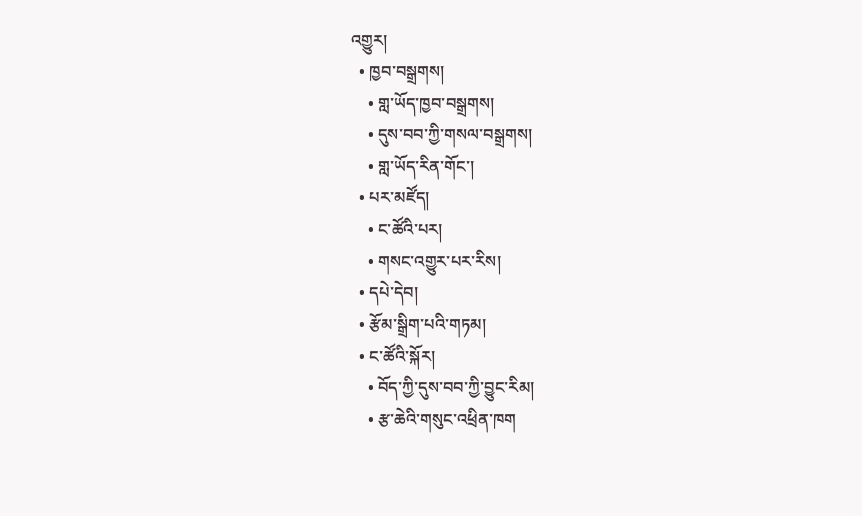འགྱུར།
  • ཁྱབ་བསྒྲགས།
    • གླ་ཡོད་ཁྱབ་བསྒྲགས།
    • དུས་བབ་ཀྱི་གསལ་བསྒྲགས།
    • གླ་ཡོད་རིན་གོང་།
  • པར་མཛོད།
    • ང་ཚོའི་པར།
    • གསང་འགྱུར་པར་རིས།
  • དཔེ་དེབ།
  • རྩོམ་སྒྲིག་པའི་གཏམ།
  • ང་ཚོའི་སྐོར།
    • བོད་ཀྱི་དུས་བབ་ཀྱི་བྱུང་རིམ།
    • རྩ་ཆེའི་གསུང་འཕྲིན་ཁག